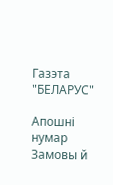Газэта "БЕЛАРУС"

Апошні нумар Замовы й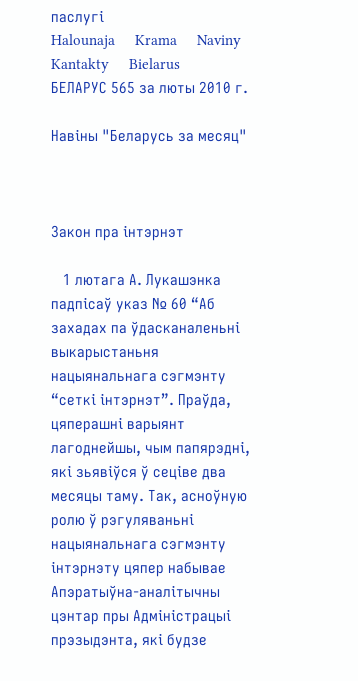паслугі
Halounaja     Krama     Naviny     Kantakty     Bielarus
БЕЛАРУС 565 за люты 2010 г.

Навіны "Беларусь за месяц"



Закон пра інтэрнэт

   1 лютага А. Лукашэнка падпісаў указ № 60 “Аб захадах па ўдасканаленьні выкарыстаньня нацыянальнага сэгмэнту “сеткі інтэрнэт”. Праўда, цяперашні варыянт лагоднейшы, чым папярэдні, які зьявіўся ў сеціве два месяцы таму. Так, асноўную ролю ў рэгуляваньні нацыянальнага сэгмэнту інтэрнэту цяпер набывае Апэратыўна-аналітычны цэнтар пры Адміністрацыі прэзыдэнта, які будзе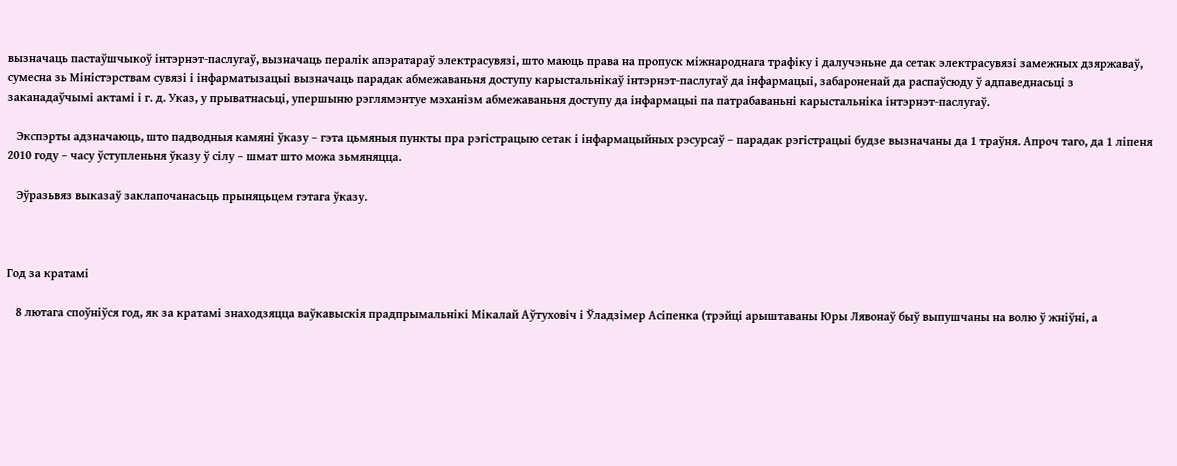вызначаць пастаўшчыкоў інтэрнэт-паслугаў, вызначаць пералік апэратараў электрасувязі, што маюць права на пропуск міжнароднага трафіку і далучэньне да сетак электрасувязі замежных дзяржаваў, сумесна зь Міністэрствам сувязі і інфарматызацыі вызначаць парадак абмежаваньня доступу карыстальнікаў інтэрнэт-паслугаў да інфармацыі, забароненай да распаўсюду ў адпаведнасьці з заканадаўчымі актамі і г. д. Указ, у прыватнасьці, упершыню рэглямэнтуе мэханізм абмежаваньня доступу да інфармацыі па патрабаваньні карыстальніка інтэрнэт-паслугаў.

   Экспэрты адзначаюць, што падводныя камяні ўказу – гэта цьмяныя пункты пра рэгістрацыю сетак і інфармацыйных рэсурсаў – парадак рэгістрацыі будзе вызначаны да 1 траўня. Апроч таго, да 1 ліпеня 2010 году – часу ўступленьня ўказу ў сілу – шмат што можа зьмяняцца.

   Эўразьвяз выказаў заклапочанасьць прыняцьцем гэтага ўказу.



Год за кратамі

   8 лютага споўніўся год, як за кратамі знаходзяцца ваўкавыскія прадпрымальнікі Мікалай Аўтуховіч і Ўладзімер Асіпенка (трэйці арыштаваны Юры Лявонаў быў выпушчаны на волю ў жніўні, а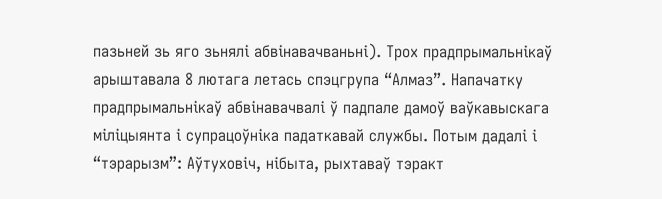пазьней зь яго зьнялі абвінавачваньні). Трох прадпрымальнікаў арыштавала 8 лютага летась спэцгрупа “Алмаз”. Напачатку прадпрымальнікаў абвінавачвалі ў падпале дамоў ваўкавыскага міліцыянта і супрацоўніка падаткавай службы. Потым дадалі і “тэрарызм”: Аўтуховіч, нібыта, рыхтаваў тэракт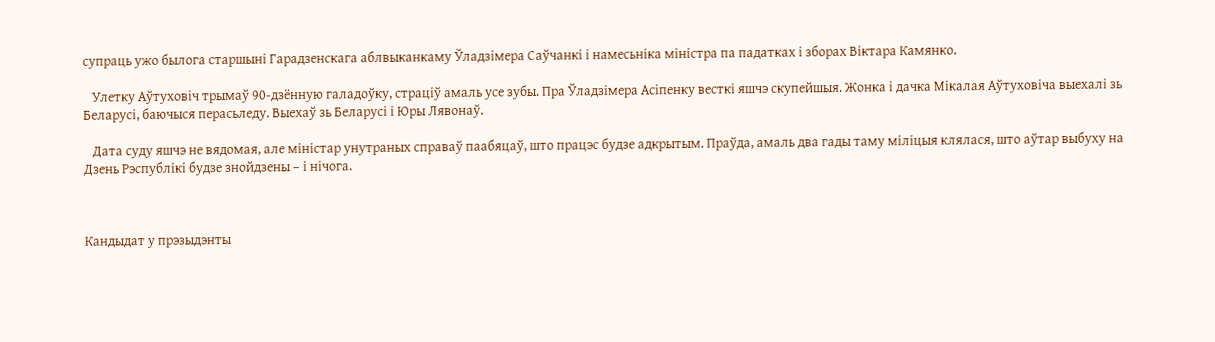супраць ужо былога старшыні Гарадзенскага аблвыканкаму Ўладзімера Саўчанкі і намесьніка міністра па падатках і зборах Віктара Камянко.

   Улетку Аўтуховіч трымаў 90-дзённую галадоўку, страціў амаль усе зубы. Пра Ўладзімера Асіпенку весткі яшчэ скупейшыя. Жонка і дачка Мікалая Аўтуховіча выехалі зь Беларусі, баючыся перасьледу. Выехаў зь Беларусі і Юры Лявонаў.

   Дата суду яшчэ не вядомая, але міністар унутраных справаў паабяцаў, што працэс будзе адкрытым. Праўда, амаль два гады таму міліцыя клялася, што аўтар выбуху на Дзень Рэспублікі будзе знойдзены – і нічога.



Кандыдат у прэзыдэнты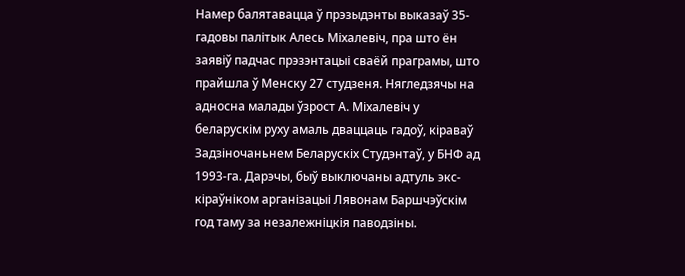Намер балятавацца ў прэзыдэнты выказаў 35-гадовы палітык Алесь Міхалевіч, пра што ён заявіў падчас прэзэнтацыі сваёй праграмы, што прайшла ў Менску 27 студзеня. Нягледзячы на адносна малады ўзрост А. Міхалевіч у беларускім руху амаль дваццаць гадоў, кіраваў Задзіночаньнем Беларускіх Студэнтаў, у БНФ ад 1993-га. Дарэчы, быў выключаны адтуль экс-кіраўніком арганізацыі Лявонам Баршчэўскім год таму за незалежніцкія паводзіны.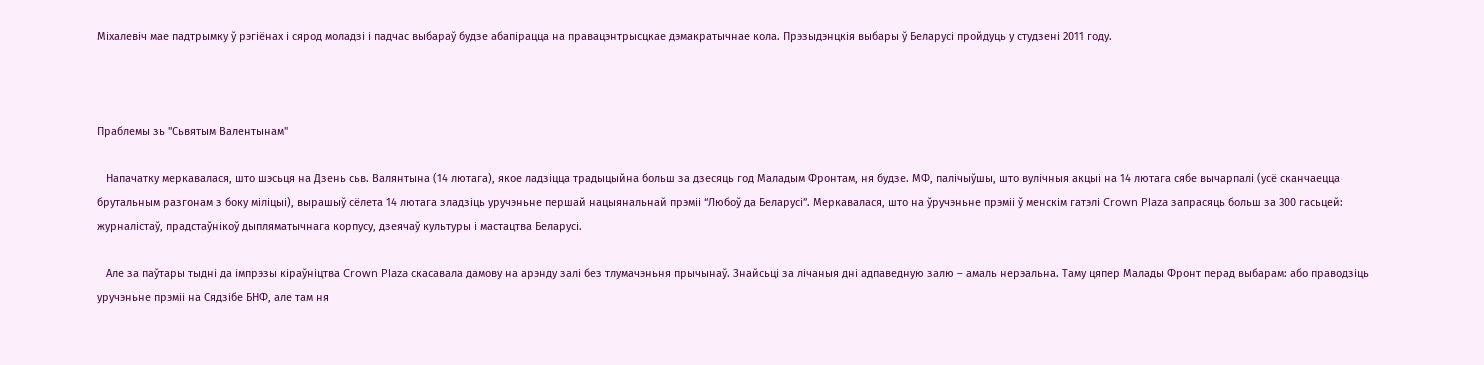Міхалевіч мае падтрымку ў рэгіёнах і сярод моладзі і падчас выбараў будзе абапірацца на правацэнтрысцкае дэмакратычнае кола. Прэзыдэнцкія выбары ў Беларусі пройдуць у студзені 2011 году.



Праблемы зь "Сьвятым Валентынам"

   Напачатку меркавалася, што шэсьця на Дзень сьв. Валянтына (14 лютага), якое ладзіцца традыцыйна больш за дзесяць год Маладым Фронтам, ня будзе. МФ, палічыўшы, што вулічныя акцыі на 14 лютага сябе вычарпалі (усё сканчаецца брутальным разгонам з боку міліцыі), вырашыў сёлета 14 лютага зладзіць уручэньне першай нацыянальнай прэміі “Любоў да Беларусі”. Меркавалася, што на ўручэньне прэміі ў менскім гатэлі Crown Plaza запрасяць больш за 300 гасьцей: журналістаў, прадстаўнікоў дыпляматычнага корпусу, дзеячаў культуры і мастацтва Беларусі.

   Але за паўтары тыдні да імпрэзы кіраўніцтва Crown Plaza скасавала дамову на арэнду залі без тлумачэньня прычынаў. Знайсьці за лічаныя дні адпаведную залю – амаль нерэальна. Таму цяпер Малады Фронт перад выбарам: або праводзіць уручэньне прэміі на Сядзібе БНФ, але там ня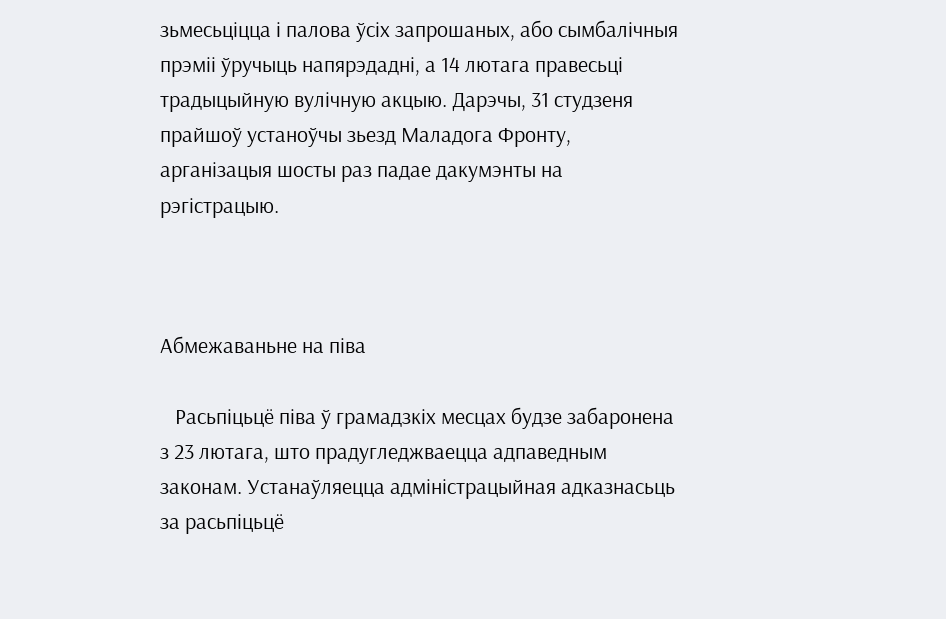зьмесьціцца і палова ўсіх запрошаных, або сымбалічныя прэміі ўручыць напярэдадні, а 14 лютага правесьці традыцыйную вулічную акцыю. Дарэчы, 31 студзеня прайшоў устаноўчы зьезд Маладога Фронту, арганізацыя шосты раз падае дакумэнты на рэгістрацыю.



Абмежаваньне на піва

   Расьпіцьцё піва ў грамадзкіх месцах будзе забаронена з 23 лютага, што прадугледжваецца адпаведным законам. Устанаўляецца адміністрацыйная адказнасьць за расьпіцьцё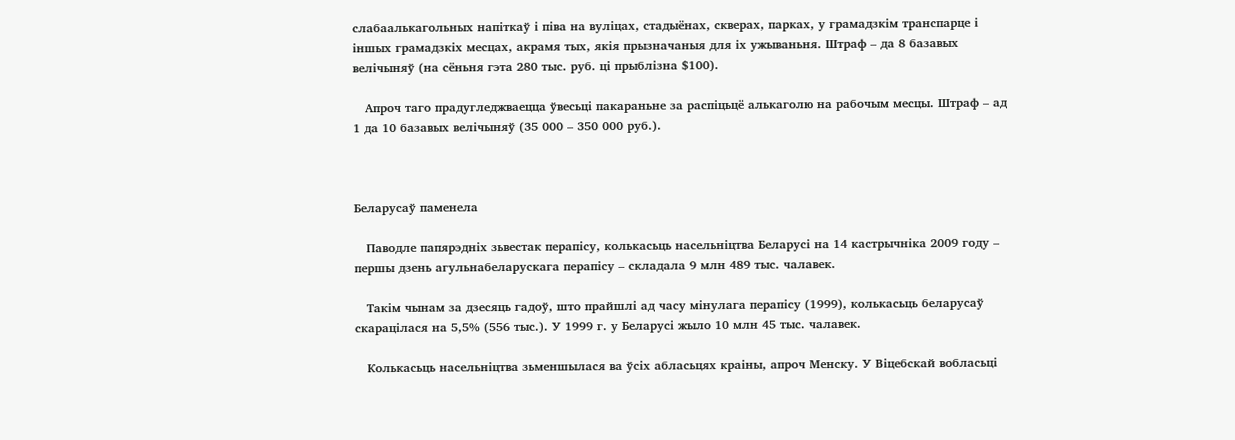слабаалькагольных напіткаў і піва на вуліцах, стадыёнах, скверах, парках, у грамадзкім транспарце і іншых грамадзкіх месцах, акрамя тых, якія прызначаныя для іх ужываньня. Штраф – да 8 базавых велічыняў (на сёньня гэта 280 тыс. руб. ці прыблізна $100).

   Апроч таго прадугледжваецца ўвесьці пакараньне за распіцьцё алькаголю на рабочым месцы. Штраф – ад 1 да 10 базавых велічыняў (35 000 – 350 000 руб.).



Беларусаў паменела

   Паводле папярэдніх зьвестак перапісу, колькасьць насельніцтва Беларусі на 14 кастрычніка 2009 году – першы дзень агульнабеларускага перапісу – складала 9 млн 489 тыс. чалавек.

   Такім чынам за дзесяць гадоў, што прайшлі ад часу мінулага перапісу (1999), колькасьць беларусаў скарацілася на 5,5% (556 тыс.). У 1999 г. у Беларусі жыло 10 млн 45 тыс. чалавек.

   Колькасьць насельніцтва зьменшылася ва ўсіх абласьцях краіны, апроч Менску. У Віцебскай вобласьці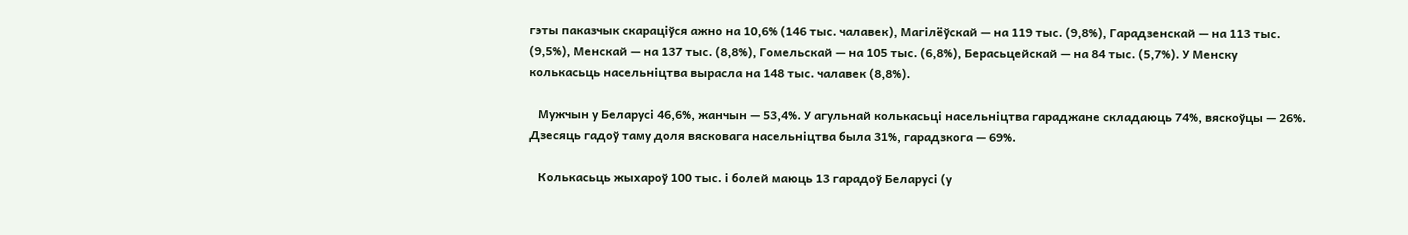гэты паказчык скараціўся ажно на 10,6% (146 тыс. чалавек), Магілёўскай — на 119 тыс. (9,8%), Гарадзенскай — на 113 тыс. (9,5%), Менскай — на 137 тыс. (8,8%), Гомельскай — на 105 тыс. (6,8%), Берасьцейскай — на 84 тыс. (5,7%). У Менску колькасьць насельніцтва вырасла на 148 тыс. чалавек (8,8%).

   Мужчын у Беларусі 46,6%, жанчын — 53,4%. У агульнай колькасьці насельніцтва гараджане складаюць 74%, вяскоўцы — 26%. Дзесяць гадоў таму доля вясковага насельніцтва была 31%, гарадзкога — 69%.

   Колькасьць жыхароў 100 тыс. і болей маюць 13 гарадоў Беларусі (у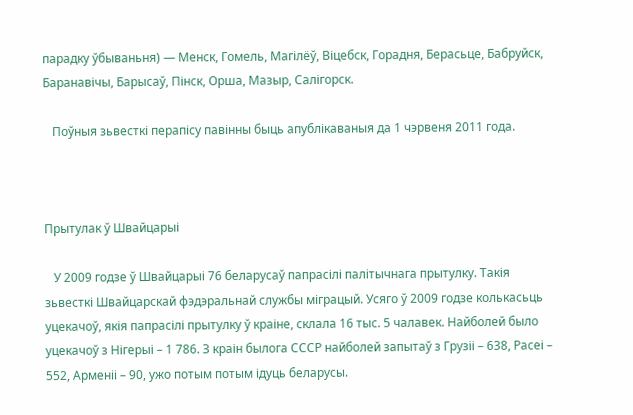парадку ўбываньня) — Менск, Гомель, Магілёў, Віцебск, Горадня, Берасьце, Бабруйск, Баранавічы, Барысаў, Пінск, Орша, Мазыр, Салігорск.

   Поўныя зьвесткі перапісу павінны быць апублікаваныя да 1 чэрвеня 2011 года.



Прытулак ў Швайцарыі

   У 2009 годзе ў Швайцарыі 76 беларусаў папрасілі палітычнага прытулку. Такія зьвесткі Швайцарскай фэдэральнай службы міграцый. Усяго ў 2009 годзе колькасьць уцекачоў, якія папрасілі прытулку ў краіне, склала 16 тыс. 5 чалавек. Найболей было уцекачоў з Нігерыі – 1 786. З краін былога СССР найболей запытаў з Грузіі – 638, Расеі – 552, Арменіі – 90, ужо потым потым ідуць беларусы.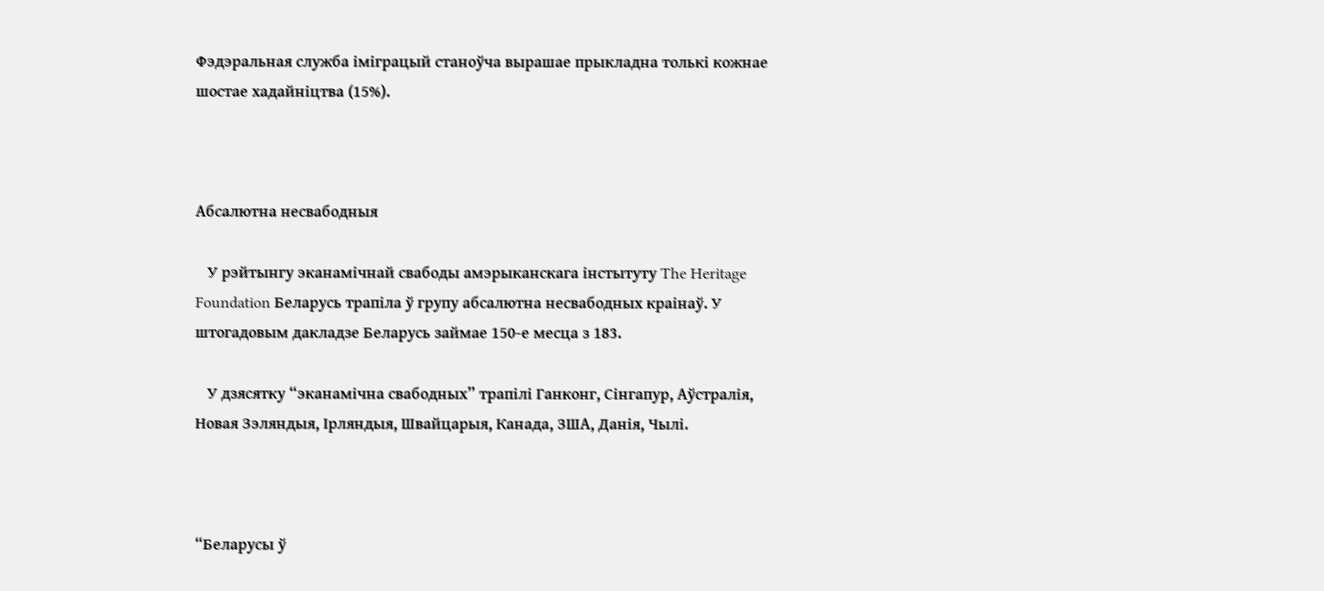Фэдэральная служба іміграцый станоўча вырашае прыкладна толькі кожнае шостае хадайніцтва (15%).



Абсалютна несвабодныя

   У рэйтынгу эканамічнай свабоды амэрыканскага інстытуту The Heritage Foundation Беларусь трапіла ў групу абсалютна несвабодных краінаў. У штогадовым дакладзе Беларусь займае 150-е месца з 183.

   У дзясятку “эканамічна свабодных” трапілі Ганконг, Сінгапур, Аўстралія, Новая Зэляндыя, Ірляндыя, Швайцарыя, Канада, ЗША, Данія, Чылі.



“Беларусы ў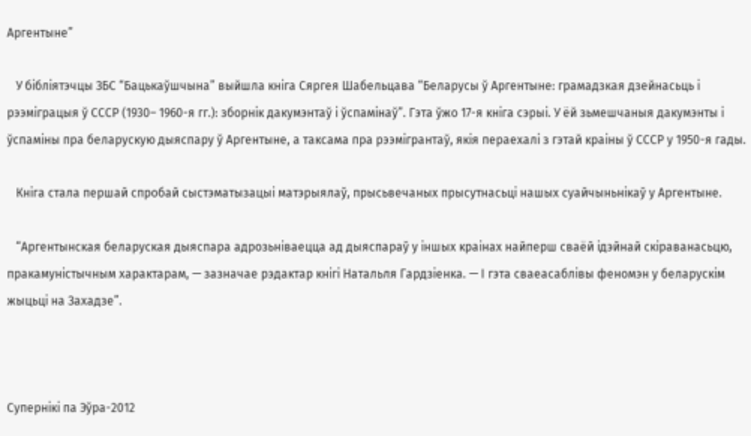Аргентыне”

   У бібліятэчцы ЗБС “Бацькаўшчына” выйшла кніга Сяргея Шабельцава “Беларусы ў Аргентыне: грамадзкая дзейнасьць і рээміграцыя ў СССР (1930– 1960-я гг.): зборнік дакумэнтаў і ўспамінаў”. Гэта ўжо 17-я кніга сэрыі. У ёй зьмешчаныя дакумэнты і ўспаміны пра беларускую дыяспару ў Аргентыне, а таксама пра рээмігрантаў, якія пераехалі з гэтай краіны ў СССР у 1950-я гады.

   Кніга стала першай спробай сыстэматызацыі матэрыялаў, прысьвечаных прысутнасьці нашых суайчыньнікаў у Аргентыне.

   “Аргентынская беларуская дыяспара адрозьніваецца ад дыяспараў у іншых краінах найперш сваёй ідэйнай скіраванасьцю, пракамуністычным характарам, — зазначае рэдактар кнігі Натальля Гардзіенка. — І гэта сваеасаблівы феномэн у беларускім жыцьці на Захадзе”.



Супернікі па Эўра-2012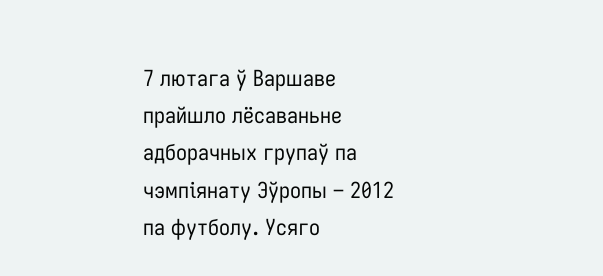7 лютага ў Варшаве прайшло лёсаваньне адборачных групаў па чэмпіянату Эўропы – 2012 па футболу. Усяго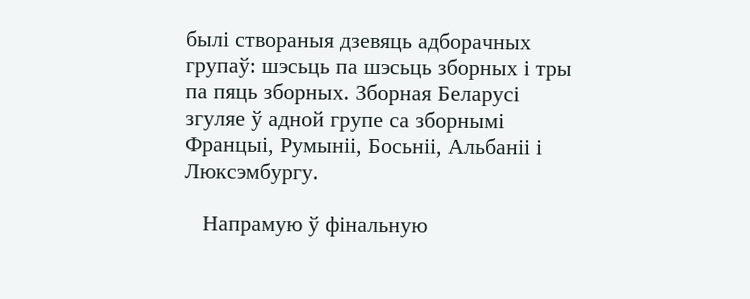былі створаныя дзевяць адборачных групаў: шэсьць па шэсьць зборных і тры па пяць зборных. Зборная Беларусі згуляе ў адной групе са зборнымі Францыі, Румыніі, Босьніі, Альбаніі і Люксэмбургу.

   Напрамую ў фінальную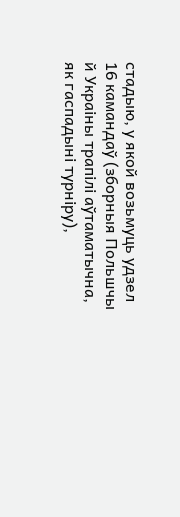стадыю, у якой возьмуць удзел 16 камандаў (зборныя Польшчы й Украіны трапілі аўтаматычна, як гаспадыні турніру),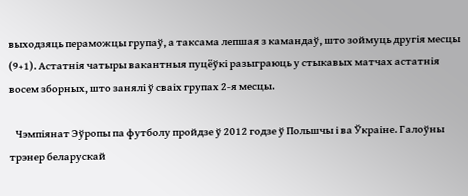выходзяць пераможцы групаў, а таксама лепшая з камандаў, што зоймуць другія месцы (9+1). Астатнія чатыры вакантныя пуцёўкі разыграюць у стыкавых матчах астатнія восем зборных, што занялі ў сваіх групах 2-я месцы.

   Чэмпіянат Эўропы па футболу пройдзе ў 2012 годзе ў Польшчы і ва Ўкраіне. Галоўны трэнер беларускай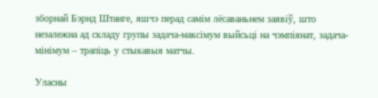зборнай Бэрнд Штанге, яшчэ перад самім лёсаваньнем заявіў, што незалежна ад складу групы задача-максімум выйсьці на чэмпіянат, задача-мінімум – трапіць у стыкавыя матчы.

Уласны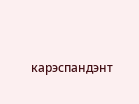карэспандэнт